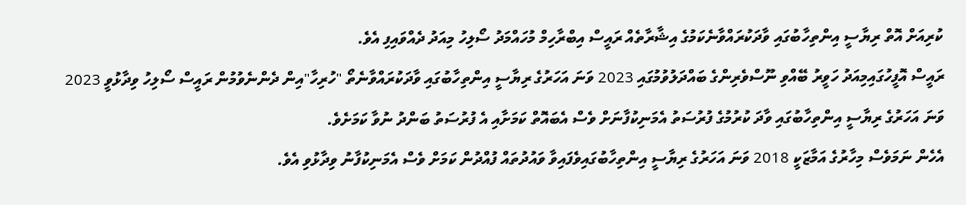ކުރިއަށް އޮތް ރިޔާސީ އިންތިހާބުގައި ވާދަކުރައްވާނެކަމުގެ އިޝާރާތެއް ރައީސް އިބްރާހިމް މުހައްމަދު ސޯލިހު މިއަދު ދެއްވައިފި އެވެ.
ރައީސް އޮފީހުގައިމިއަދު ހަވީރު ބޭއްވި ނޫސްވެރިންގެ ބައްދަލުވުމުގައި 2023 ވަނަ އަހަރުގެ ރިޔާސީ އިންތިހާބުގައި ވާދަކުރައްވާނެތޯ "ހުރިހާ"އިން ދެންނެވުމުން ރައީސް ސޯލިހު ވިދާޅުވީ 2023 ވަނަ އަހަރުގެ ރިޔާސީ އިންތިހާބުގައި ވާދަ ކުރުމުގެ ފުރުސަތު އެމަނިކުފާނަށް ވެސް އެބައޮތް ކަމަށާއި އެ ފުރުސަތު ބަންދު ނުވާ ކަމަށެވެ.
އެހެން ނަމަވެސް މިހާރުގެ އަމާޒަކީ 2018 ވަނަ އަހަރުގެ ރިޔާސީ އިންތިހާބުގައިވެފައިވާ ވައުދުތައް ފުއްދުން ކަމަށް ވެސް އެމަނިކުފާނު ވިދާޅުވި އެވެ.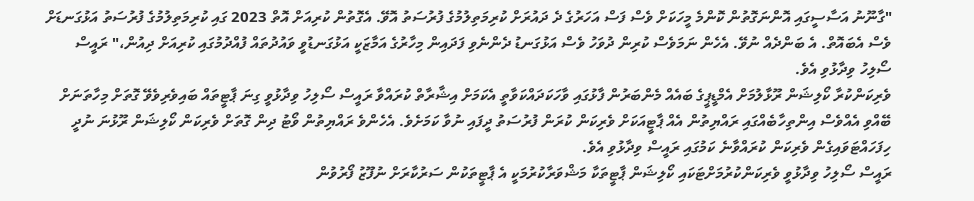"ގާނޫނު އަސާސީގައި އޮންނަގޮތުން ކޮންމެ މީހަކަށް ވެސް ފަސް އަހަރުގެ ދެ ދައުރަށް ކުރިމަތިލުމުގެ ފުރުސަތު އޮވޭ. އެގޮތުން ކުރިއަށް އޮތް 2023 ގައި ކުރިމަތިލުމުގެ ފުރުސަތު އަޅުގަނޑަށް ވެސް އެބައޮތް. އެ ބަންދެއް ނުވޭ. އެހެން ނަމަވެސް ކުރިން ދުވަހު ވެސް އަޅުގަނޑު ދެންނެވި ފަދައިން މިހާރުގެ އަމާޒަކީ އަޅުގަނޑުވީ ވައުދުތައް ފުއްދުމުގައި ކުރިއަށް ދިއުން،" ރައީސް ސޯލިހު ވިދާޅުވި އެވެ.
ވެރިކަންކުރާ ކޯލިޝަން ރޫޅާލުމަށް އެމްޑީޕީގެ ބައެއް މެންބަރުން ފާޅުގައި ވާހަކަދައްކަވާތީ އެކަމަށް އިޝާރާތް ކުރައްވާ ރައީސް ސޯލިހު ވިދާޅުވީ ގިނަ ޕާޓީތައް ބައިވެރިވެވޭ ގޮތަށް މިހާތަނަށް ބޭއްވި އެއްވެސް އިންތިހާބެއްގައި ރައްޔިތުން އެއް ޕާޓީއަކަށް ވެރިކަން ކުރަން ފުރުސަތު ދީފައި ނުވާ ކަމަށެވެ. އެހެންވެ ރައްޔިތުން ވޯޓު ދިން ގޮތަށް ވެރިކަން ކޯލިޝަން ރޫޅުނަ ނުދީ ހިފަހައްޓަވައިގެން ވެރިކަން ކުރައްވާނެ ކަމުގައި ރައީސް ވިދާޅުވި އެވެ.
ރައީސް ސޯލިހު ވިދާޅުވީ ވެރިކަންކުރުމަށްޓަކައި ކޯލިޝަން ޕާޓީތަކާ މަޝްވަރާކުރުމަކީ އެ ޕާޓީތަކުން ސަރުކާރަށް ނުފޫޒު ފޯރުވުން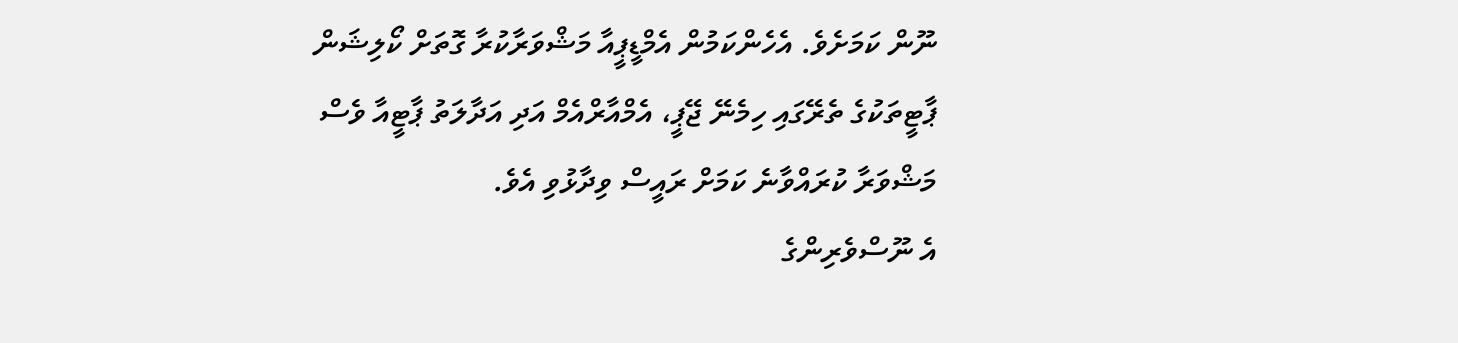ނޫން ކަމަށެވެ. އެހެންކަމުން އެމްޑީޕީއާ މަޝްވަރާކުރާ ގޮތަށް ކޯލިޝަން ޕާޓީތަކުގެ ތެރޭގައި ހިމެނޭ ޖޭޕީ، އެމްއާރްއެމް އަދި އަދާލަތު ޕާޓީއާ ވެސް މަޝްވަރާ ކުރައްވާނެ ކަމަށް ރައީސް ވިދާޅުވި އެވެ.
އެ ނޫސްވެރިންގެ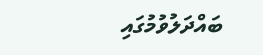ބައްދަލުވުމުގައި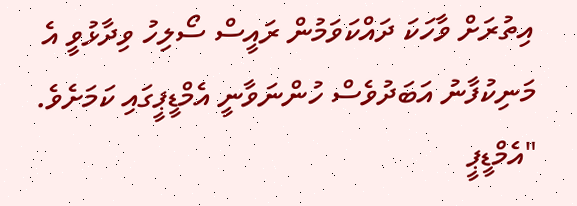އިތުރަށް ވާހަކަ ދައްކަވަމުން ރައީސް ސޯލިހު ވިދާޅުވީ އެ މަނިކުފާނު އަބަދުވެސް ހުންނަވާނީ އެމްޑީޕީގައި ކަމަށެވެ.
"އެމްޑީޕީ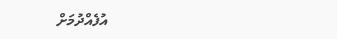އުފެއްދުމަށް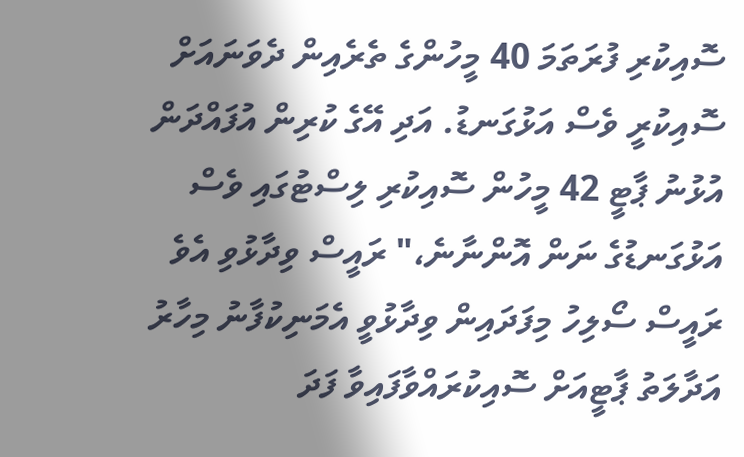ސޮއިކުރި ފުރަތަމަ 40 މީހުންގެ ތެރެއިން ދެވަނައަށް ސޮއިކުރީ ވެސް އަޅުގަނޑު. އަދި އޭގެ ކުރިން އުފައްދަން އުޅުނު ޕާޓީ 42 މީހުން ސޮއިކުރި ލިސްޓުގައި ވެސް އަޅުގަނޑުގެ ނަން އޮންނާނެ،" ރައީސް ވިދާޅުވި އެވެ
ރައީސް ސޯލިހު މިފަދައިން ވިދާޅުވީ އެމަނިކުފާނު މިހާރު އަދާލަތު ޕާޓީއަށް ސޮއިކުރައްވާފައިވާ ފަދަ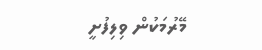މޭރުމަކުން ވިލިފުށީ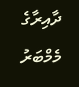ދާއިރާގެ މެމްބަރު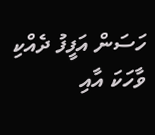ހަސަން އަފީފު ދެއްކި ވާހަކަ އާއި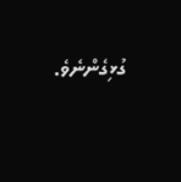ގުޅިގެންނެވެ.